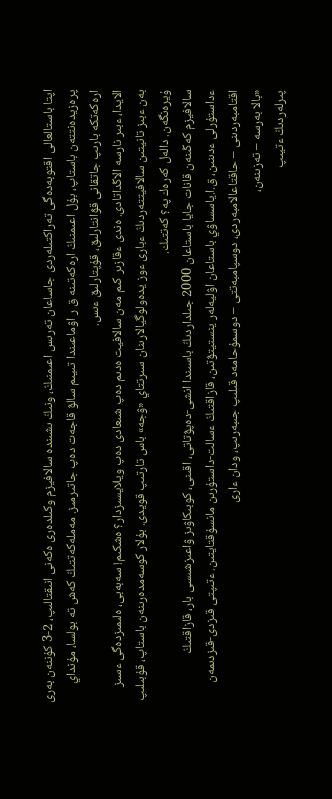اپتا باستالعالى اقتوبەدەگى تەراكتىلەردى جاساعان تەرىس اعىمنىڭ، ونىڭ ىشىندە سالافيزم وكىلدەرى ەكەنى انىقتالىپ، 2-3 كۇننەن بەرى پرەزيدەنتتەن باستاپ، بۇل اعىمنىڭ ارەكەتىنە ق ر اۋماعىندا تىيىم سالۋ قاجەت دەپ جاتىرمىز. مەملەكەتتىڭ كەش تە بولسا، مۇنداي ارەكەتكە بارىپ جاتقانى قۋانتارلىق، قۇپتارلىق ءىس.
الايدا، ءبىر نارسە الاڭداتادى. ەندى ءقازىر كىم مەن سالافيت ەدىم دەپ شىعادى دەپ ويلايسىزدار؟ ەشكىم! سەبەبى، ەلىمىزدەگى ءسىز بەن ءبىز تانيتىن سالافيتتەردىڭ ءبارى ءوز يدەولوگيالارىنان سىرتتاي «ۋجە» باس تارتىپ قويدى. بۇلار كوسەمدەرىنەن باستاپ، قۇبىلىپ ۇيرەنگەن. دالەل كەرەك پە؟ كەتتىك.
سالافيزم كەڭىنەن قانات جايا باستاعان 2000 جىلداردىڭ باسىندا انشى-دەپۋتاتى، اقىنى، كوبىكاۋىز ۋاعىزشىسى بار، قازاقتىڭ ءداستۇرلى ءدىنىن، ق.ا.ياسساۋي باستاعان اۋليەلەر ينستيتۋتىن، قازاقتىڭ ءسالت-داستۇرىن مانسۇقتايتىن. ءتىپتى قىزدى-قىزدىمەن اقتامبەردىنى – حاقتاعالامبەردى، دوسپامبەتتى – دوسمۇحامەد قىلىپ جىبەرىپ، ودان ءارى
«بالا بەرسە – تەزىنەن،
پىرلەردىڭ ءتيىپ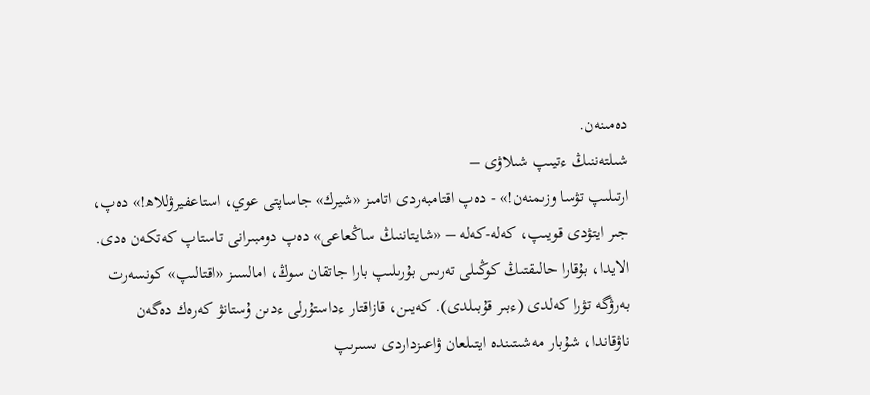دەمىنەن.
شىلتەننىڭ ءتيىپ شىلاۋى –
ارتىلىپ تۋسا وزىمنەن!» - دەپ اقتامبەردى اتامىز «شيرك» جاساپتى عوي، استاعفيرۋللاھ!» دەپ، جىر ايتۋدى قويىپ، كەلە-كەلە – «شايتاننىڭ ساڭعاعى» دەپ دومبىرانى تاستاپ كەتكەن ەدى. الايدا، بۇقارا حالىقتىڭ كوڭىلى تەرىس بۇرىلىپ بارا جاتقان سوڭ، امالسىز «اقتالىپ» كونسەرت بەرۋگە تۋرا كەلدى (ءبىر قۇبىلدى). كەيىن، قازاقتار ءداستۇرلى ءدىن ۇستانۋ كەرەك دەگەن ناۋقاندا، شۇبار مەشىتىندە ايتىلعان ۋاعىزداردى ىسىرىپ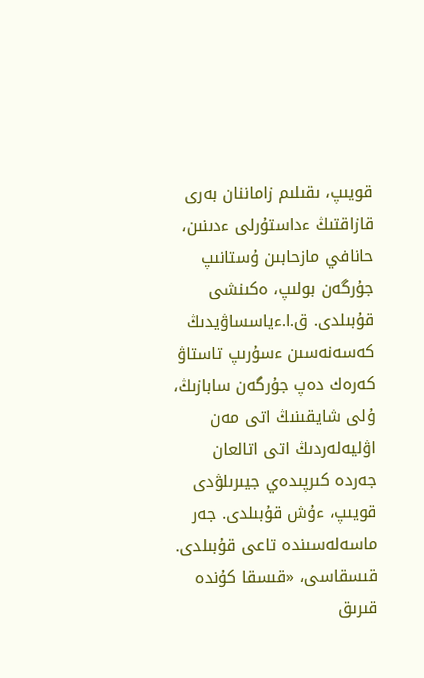قويىپ، ىقىلىم زاماننان بەرى قازاقتىڭ ءداستۇرلى ءدىنىن، حانافي مازحابىن ۇستانىپ جۇرگەن بولىپ، ەكىنشى قۇبىلدى. ق.ا.ءياسساۋيدىڭ كەسەنەسىن ءسۇرىپ تاستاۋ كەرەك دەپ جۇرگەن سابازىڭ، ۇلى شايقىنىڭ اتى مەن اۋليەلەردىڭ اتى اتالعان جەردە كىرپىدەي جيىرىلۋدى قويىپ، ءۇش قۇبىلدى. جەر ماسەلەسىندە تاعى قۇبىلدى. قىسقاسى، «قىسقا كۇندە قىرىق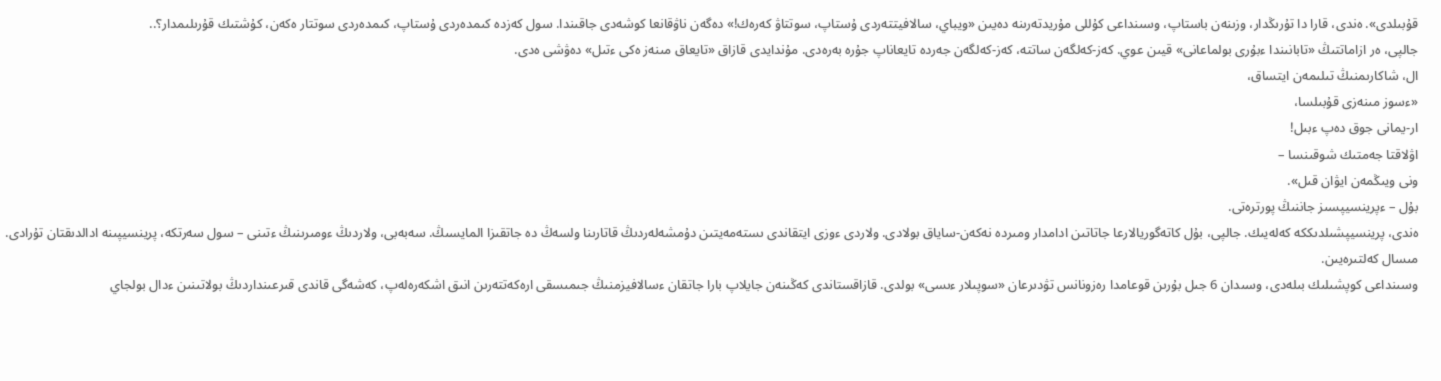قۇبىلدى». ەندى، قارا دا تۇرىڭدار، وزىنەن باستاپ، وسىنداعى كۇللى مۇريدتەرىنە دەيىن «ويباي، سالافيتتەردى ۇستاپ، سوتتاۋ كەرەك!» دەگەن ناۋقانعا كوشەدى جاقىندا. سول كەزدە كىمدەردى ۇستاپ، كىمدەردى سوتتار ەكەن، كۇشتىك قۇرىلىمدار؟..
جالپى، ەر ازاماتتىڭ «تابانىندا ءبۇرى بولماعانى» قيىن عوي. كەز-كەلگەن ساتتە، كەز-كەلگەن جەردە تايعاناپ جۇرە بەرەدى. مۇندايدى قازاق «تايعاق مىنەز ەكى ءتىل» دەۋشى ەدى.
ال، شاكارىمنىڭ تىلىمەن ايتساق،
«ءسوز مىنەزى قۇبىلسا،
ار-يمانى جوق دەپ ءبىل!
اۋلاقتا جەمتىك شوقىنسا –
ونى ويىڭمەن ايۋان قىل».
بۇل – ءپرينسيپسىز جاننىڭ پورترەتى.
ەندى، پرينسيپشىلدىككە كەلەيىك. جالپى، بۇل كاتەگوريالارعا جاتاتىن ادامدار ومىردە نەكەن-ساياق بولادى. ولاردى ءوزى ايتقاندى ىستەمەيتىن دۇمشەلەردىڭ قاتارىنا ولسەڭ دە جاتقىزا المايسىڭ. سەبەبى، ولاردىڭ ءومىرىنىڭ ءتىنى – سول سەرتكە، پرينسيپىنە ادالدىقتان تۇرادى. مىسال كەلتىرەيىن.
وسىنداعى كوپشىلىك بىلەدى، وسىدان 6 جىل بۇرىن قوعامدا رەزونانس تۋدىرعان «سوپىلار ءىسى» بولدى. قازاقستاندى كەڭىنەن جايلاپ بارا جاتقان ءسالافيزمنىڭ جىمىسقى ارەكەتتەرىن انىق اشكەرەلەپ، كەشەگى قاندى قىرعىنداردىڭ بولاتىنىن ءدال بولجاي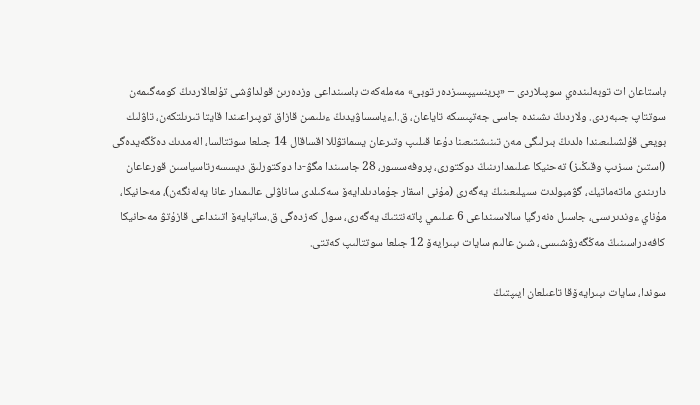باستاعان ات توبەلىندەي سوپىلاردى – «پرينسيپسىزدەر توبى» مەملەكەت باسىنداعى وزدەرىن قولداۋشى تۇلعالاردىڭ كومەگىمەن سوتتاپ جىبەردى. ولاردىڭ ىشىندە جاسى جەتپىسكە تاياعان، ق.ا.ءياسساۋيدىڭ ءىلىمىن قازاق توپىراعىندا قايتا تىرىلتكەن، تاۋلىك بويعى قۇلشىلىعىندا ەلدىڭ بىرلىگى مەن تىنىشتىعىنا دۇعا قىلىپ وتىرعان يسماتۋللا اقساقال 14 جىلعا سوتتالسا، الەمدىك دەڭگەيدەگى (استىن سىزىپ وقىڭىز) تەحنيكا عىلىمدارىنىڭ دوكتورى، پروفەسسور، 28 جاسىندا مگۋ-دا دوكتورلىق ديسسەرتاسياسىن قورعاعان دارىندى ماتەماتيك، گۋمبولدت سىيلىعىنىڭ يەگەرى (مۇنى اسقار جۇمادىلدايەۆ سەكىلدى ساناۋلى عالىمدار عانا يەلەنگەن)، مەحانيكا، مۇناي ءوندىرىسى، جاسىل ەنەرگيا سالاسىنداعى 6 عىلىمي پاتەنتتىڭ يەگەرى، سول كەزدەگى ق.ساتبايەۆ اتىنداعى قازۇتۋ مەحانيكا كافەدراسىنىڭ مەڭگەرۋشىسى، شىن عالىم سايات ىبىرايەۆ 12 جىلعا سوتتالىپ كەتتى.

سوندا، سايات ىبىرايەۆقا تاعىلعان ايىپتىڭ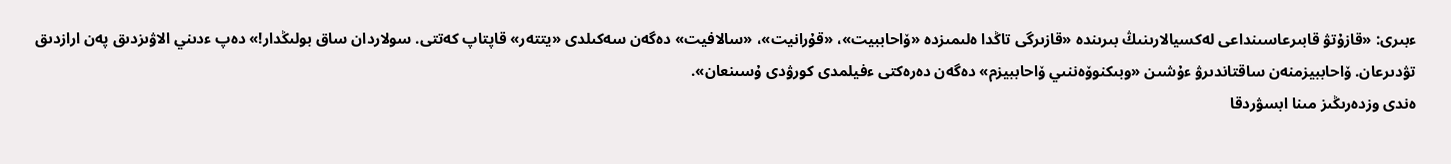ءبىرى: «قازۇتۋ قابىرعاسىنداعى لەكسيالارىنىڭ بىرىندە «قازىرگى تاڭدا ەلىمىزدە «ۆاحاببيت»، «قۇرانيت»، «سالافيت» دەگەن سەكىلدى «يتتەر» قاپتاپ كەتتى. سولاردان ساق بولىڭدار!» دەپ ءدىني الاۋىزدىق پەن ارازدىق تۋدىرعان. ۆاحاببيزمنەن ساقتاندىرۋ ءۇشىن «وبىكنوۆەننىي ۆاحاببيزم» دەگەن دەرەكتى ءفيلمدى كورۋدى ۇسىنعان».
ەندى وزدەرىڭىز مىنا ابسۋردقا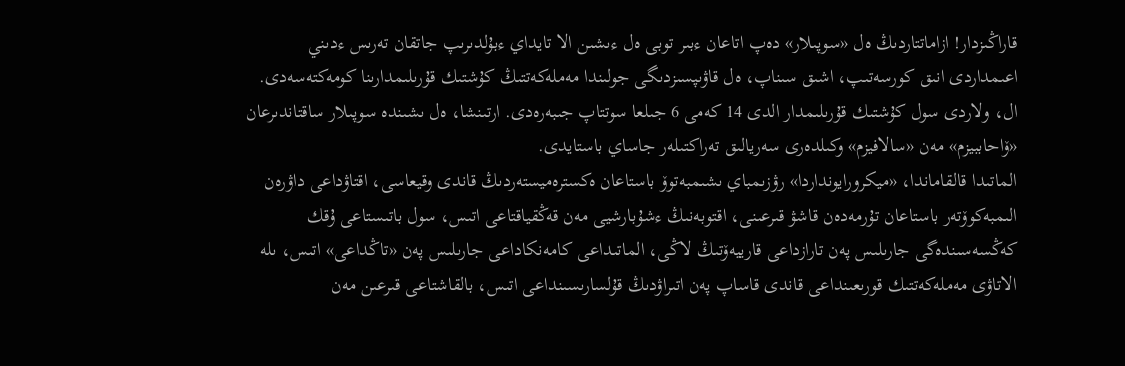قاراڭىزدار! ازاماتتاردىڭ ەل «سوپىلار» دەپ اتاعان ءبىر توبى ەل ءىشىن الا تايداي ءبۇلدىرىپ جاتقان تەرىس ءدىني اعىمداردى انىق كورسەتىپ، اشىق سىناپ، ەل قاۋىپسىزدىگى جولىندا مەملەكەتتىڭ كۇشتىك قۇرىلىمدارىنا كومەكتەسەدى. ال، ولاردى سول كۇشتىك قۇرىلىمدار الدى 14 كەمى 6 جىلعا سوتتاپ جىبەرەدى. ارتىنشا، ەل ىشىندە سوپىلار ساقتاندىرعان «ۆاحاببيزم» مەن «سالافيزم» وكىلدەرى سەريالىق تەراكتىلەر جاساي باستايدى.
الماتىدا قالقاماندا، «ميكرورايونداردا» رۋزىمباي ىشىمبەتوۆ باستاعان ەكسترەميستەردىڭ قاندى وقيعاسى، اقتاۋداعى داۋرەن الىمبەكوۆتەر باستاعان تۇرمەدەن قاشۋ قىرعىنى، اقتوبەنىڭ ءشۇبارشيى مەن قەڭقياقتاعى اتىس، سول باتىستاعى ۇقك كەڭسەسىندەگى جارىلىس پەن تارازداعى قارييەۆتىڭ لاڭى، الماتىداعى كامەنكاداعى جارىلىس پەن «تاڭداعى» اتىس، ىلە الاتاۋى مەملەكەتتىك قورىعىنداعى قاندى قاساپ پەن اتىراۋدىڭ قۇلسارىسىنداعى اتىس، بالقاشتاعى قىرعىن مەن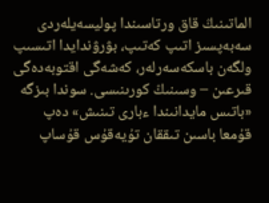الماتىنىڭ قاق ورتاسىندا پوليسەيلەردى سەبەپسىز اتىپ كەتىپ، بۋرۋندايدا اتىسىپ ولگەن باسكەسەرلەر، كەشەگى اقتوبەدەگى قىرعىن – وسىنىڭ كورىنىسى. سوندا بىزگە «باتىس مايدانىندا ءبارى تىنىش» دەپ قۇمعا باسىن تىققان تۇيەقۇس قۇساپ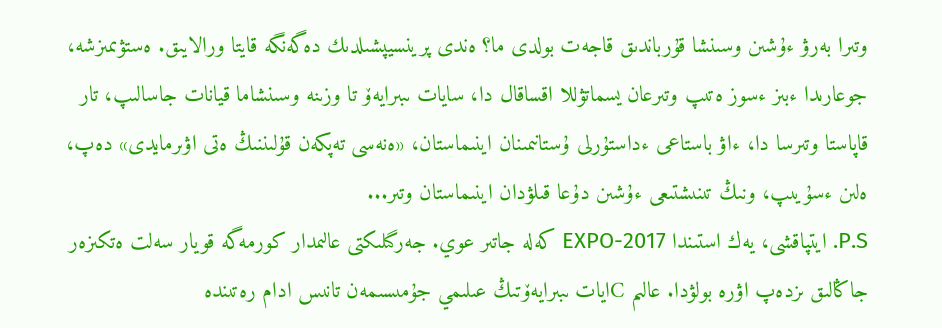وتىرا بەرۋ ءۇشىن وسىنشا قۇرباندىق قاجەت بولدى ما؟ ەندى پرينسيپشىلدىك دەگەنگە قايتا ورالايىق. ەستۋىمىزشە، جوعارىدا ءبىز ءسوز ەتىپ وتىرعان يسماتۋللا اقساقال دا، سايات ىبىرايەۆ تا وزىنە وسىنشاما قيانات جاسالىپ، تار قاپاستا وتىرسا دا، ءاۋ باستاعى ءداستۇرلى ۇستانىمىنان اينىماستان، «ەنەسى تەپكەن قۇلىننىڭ ەتى اۋىرمايدى» دەپ، ەلىن ءسۇيىپ، ونىڭ تىنىشتىعى ءۇشىن دۇعا قىلۋدان اينىماستان وتىر...
P.S. ايتپاقشى، يەك استىندا EXPO-2017 كەلە جاتىر عوي. جەرگىلىكتى عالىمدار كورمەگە قويار سەلت ەتكىزەر جاڭالىق ىزدەپ اۋرە بولۋدا. عالىم Cايات ىبىرايەۆتىڭ عىلىمي جۇمىسىمەن تانىس ادام رەتىندە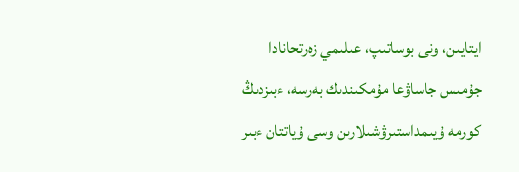ايتايىن، ونى بوساتىپ، عىلىمي زەرتحانادا جۇمىس جاساۋعا مۇمكىندىك بەرسە، ءبىزدىڭ كورمە ۇيىمداستىرۋشىلارىن وسى ۇياتتان ءبىر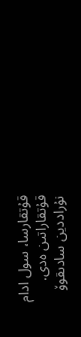قۇتقارسا، سول ادام قۇتقاراتىن ەدى.
نۇراددين سادىقوۆ